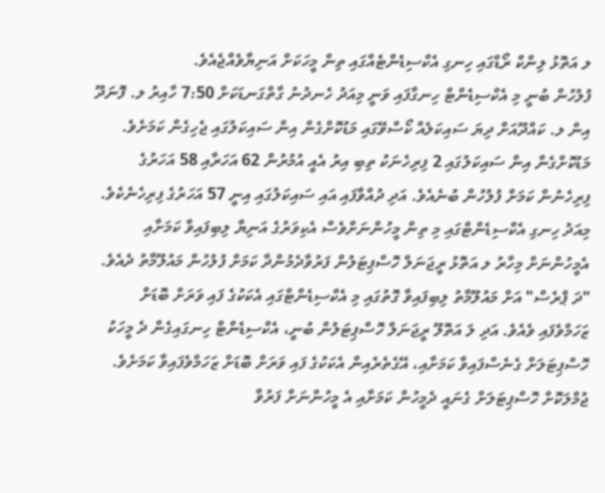ލ އަތޮޅު ލިންކް ރޯޑްގައި ހިނގި އެކްސިޑެންޓެއްގައި ތިން މީހަކަށް އަނިޔާވެއްޖެއެވެ.
ފުލުހުން ބުނީ މި އެކްސިޑެންޓް ހިނގާފައި ވަނީ މިއަދު ހެނދުނު ގާތްގަނޑަކަށް 7:50 ހާއިރު ލ. ފޮނަދޫ އިން ލ. ކައްދޫއަށް ދިޔަ ސައިކަލެއް ކޯސްވޭގައި މަޑުކޮށްގެން އިން ސައިކަލުގައި ޖެހިގެން ކަމަށެވެ. މަޑުކޮށްގެން އިން ސައިކަލުގައި 2 ފިރިހެނަކު ތިބި އިރު އެއީ އުމުރުން 62 އަހަރާއި 58 އަހަރުގެ ފިރިހެނުން ކަމަށް ފުލުހުން ބުނެއެވެ. އަދި ދުއްވާފައި އައި ސައިކަލުގައި އިނީ 57 އަހަރުގެ ފިރިހެނެކެވެ.
މިއަދު ހިނގި އެކްސިޑެންޓްގައި މި ތިން މީހުންނަށްވެސް އެކިވަރުގެ އަނިޔާ ލިބިފައިވާ ކަމަށާއި އެމީހުންނަށް މިހާރު ލ އަތޮޅު ރީޖަނަލް ހޮސްޕިޓަލުން ފަރުވާދެމުންދާ ކަމަށް ފުލުހުން މައުލޫމާތު ދެއެވެ.
"ދަ ޕްރެސް" އަށް މައުލޫމާތު ލިބިފައިވާ ގޮތުގައި މި އެކްސިޑެންޓްގައި އެކަކުގެ ފައި ވަރަށް ބޮޑަށް ޒަހަމްވެފައި ވެއެވެ. އަދި ލަ އަތޮލޫ ރީޖަނަލް ހޮސްޕިޓަލުން ބުނީ، އެކްސިޑެންޓް ހިނގައިގެން ދެ މީހަކު ހޮސްޕިޓަލަށް ގެނެސްފައިވާ ކަމަށާއި، އޭގެތެރެއިން އެކަކުގެ ފައި ވަރަށް ބޮޑަށް ޒަހަމްވެފައިވާ ކަމަށެވެ. ޖުމްލަކޮށް ހޮސްޕިޓަލަށް ގެނައީ ދެމީހުން ކަމަށާއި އެ މީހުންނަށް ފަރުވާ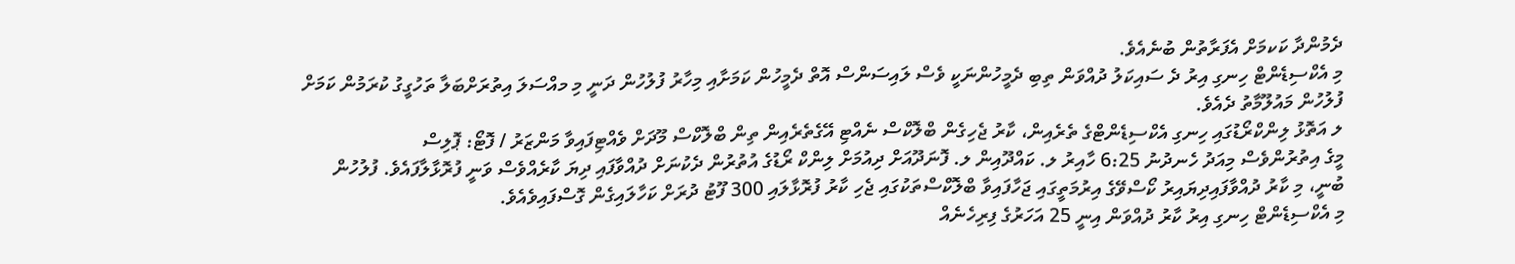ދެމުންދާ ކަކމަށް އެފަރާތުން ބުނެއެވެ.
މި އެކްސިޑެންޓް ހިނގި އިރު ދެ ސައިކަލު ދުއްވަން ތިބި ދެމީހުންނަކީ ވެސް ލައިސަންސް އޮތް ދެމީހުން ކަމަށާއި މިހާރު ފުލުހުން ދަނީ މި މއްސަލަ އިތުރަށްބަލާ ތަހުގީގު ކުރަމުން ކަމަށް ފުލުހުން މައުލޫމާތު ދެއެވެ.
ލ އަތޮޅު ލިންކްރޯޑުގައި ހިނގި އެކްސިޑެންޓްގެ ތެރެއިން، ކާރު ޖެހިގެން ބްލޮކްސް ނެއްޓި އޭގެތެރެއިން ތިން ބްލޮކްސް މޫދަށް ވެއްޓިފައިވާ މަންޒަރު / ފޮޓޯ: ޕޮލިސް
މީގެ އިތުރުންވެސް މިއަދު ހެނދުނު 6:25 ހާއިރު ލ. ކައްދޫއިން ލ. ފޮނަދޫއަށް ދިއުމަށް ލިންކް ރޯޑުގެ އުތުރުން ދެކުނަށް ދުއްވާފައި ދިޔަ ކާރެއްވެސް ވަނީ ފުރޮޅާލާފައެވެ. ފުލުހުން ބުނީ، މި ކާރު ދުއްވާފައިދިޔައިރު ކޯސްވޭގެ އިރުމަތީގައި ޖަހާފައިވާ ބްލޮކްސްތަކުގައި ޖެހި ކާރު ފުރޮޅާލައި 300 ފޫޓު ދުރަށް ކަހާލައިގެން ގޮސްފައިވެއެވެ.
މި އެކްސިޑެންޓް ހިނގި އިރު ކާރު ދުއްވަން އިނީ 25 އަހަރުގެ ފިރިހެނެއް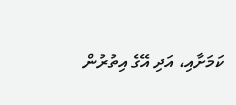ކަމަށާއި، އަދި އޭގެ އިތުރުން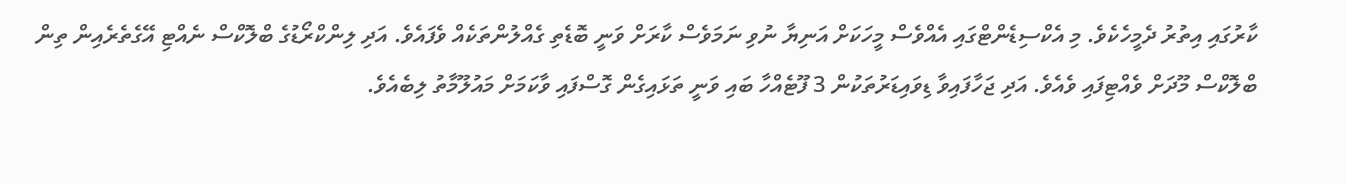ކާރުގައި އިތުރު ދެމީހެކެވެ. މި އެކްސިޑެންޓްގައި އެއްވެސް މީހަކަށް އަނިޔާ ނުވި ނަމަވެސް ކާރަށް ވަނީ ބޮޑެތި ގެއްލުންތަކެއް ވެފައެވެ. އަދި ލިންކްރޯޑުގެ ބްލޮކްސް ނެއްޓި އޭގެތެރެއިން ތިން ބްލޮކްސް މޫދަށް ވެއްޓިފައި ވެއެވެ. އަދި ޖަހާފައިވާ ޑިވައިޑަރުތަކުން 3 ފޫޓެއްހާ ބައި ވަނީ ތަޅައިގެން ގޮސްފައި ވާކަމަށް މައުލޫމާތު ލިބެއެވެ.